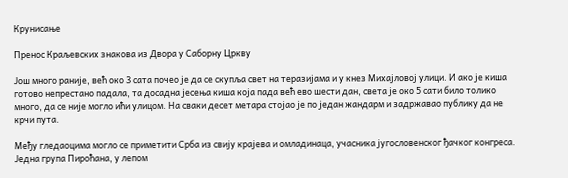Крунисање

Пренос Краљевских знакова из Двора у Саборну Цркву

Још много раније, већ око 3 сата почео је да се скупља свет на теразијама и у кнез Михајловој улици. И ако је киша готово непрестано падала, та досадна јесења киша која пада већ ево шести дан, света је око 5 сати било толико много, да се није могло ићи улицом. На сваки десет метара стојао је по један жандарм и задржавао публику да не крчи пута.

Међу гледаоцима могло се приметити Срба из свију крајева и омладинаца, учасника југословенског ђачког конгреса. Једна група Пироћана, у лепом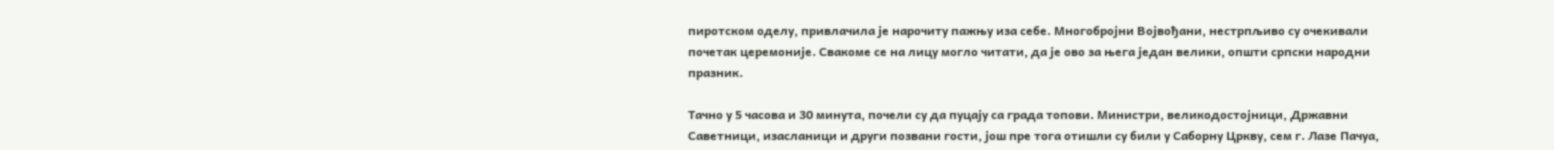пиротском оделу, привлачила је нарочиту пажњу иза себе. Многобројни Војвођани, нестрпљиво су очекивали почетак церемоније. Свакоме се на лицу могло читати, да је ово за њега један велики, општи српски народни празник.

Тачно у 5 часова и 30 минута, почели су да пуцају са града топови. Министри, великодостојници, Државни Саветници, изасланици и други позвани гости, још пре тога отишли су били у Саборну Цркву, сем г. Лазе Пачуа,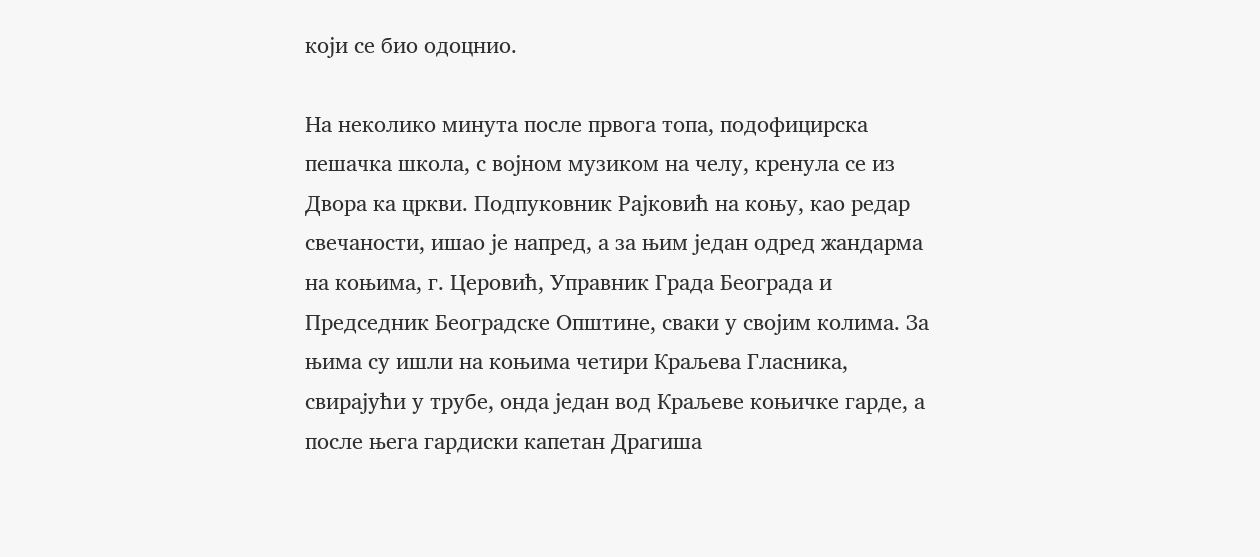који се био одоцнио.

На неколико минута после првога топа, подофицирска пешачка школа, с војном музиком на челу, кренула се из Двора ка цркви. Подпуковник Рајковић на коњу, као редар свечаности, ишао је напред, а за њим један одред жандарма на коњима, г. Церовић, Управник Града Београда и Председник Београдске Општине, сваки у својим колима. За њима су ишли на коњима четири Краљева Гласника, свирајући у трубе, онда један вод Краљеве коњичке гарде, а после њега гардиски капетан Драгиша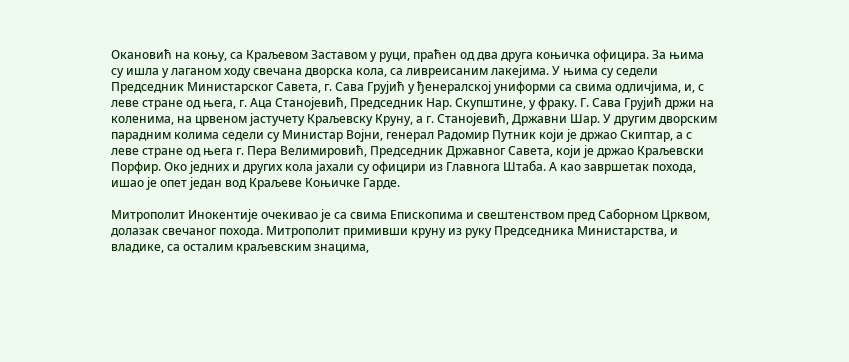Окановић на коњу, са Краљевом Заставом у руци, праћен од два друга коњичка официра. За њима су ишла у лаганом ходу свечана дворска кола, са ливреисаним лакејима. У њима су седели Председник Министарског Савета, г. Сава Грујић у ђенералској униформи са свима одличјима, и, с леве стране од њега, г. Аца Станојевић, Председник Нар. Скупштине, у фраку. Г. Сава Грујић држи на коленима, на црвеном јастучету Краљевску Круну, а г. Станојевић, Државни Шар. У другим дворским парадним колима седели су Министар Војни, генерал Радомир Путник који је држао Скиптар, а с леве стране од њега г. Пера Велимировић, Председник Државног Савета, који је држао Краљевски Порфир. Око једних и других кола јахали су официри из Главнога Штаба. А као завршетак похода, ишао је опет један вод Краљеве Коњичке Гарде.

Митрополит Инокентије очекивао је са свима Епископима и свештенством пред Саборном Црквом, долазак свечаног похода. Митрополит примивши круну из руку Председника Министарства, и владике, са осталим краљевским знацима,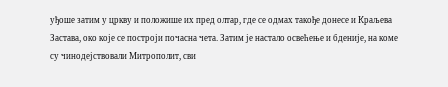уђоше затим у цркву и положише их пред олтар, где се одмах такође донесе и Краљева Застава, око које се построји почасна чета. Затим је настало освећење и бденије, на коме су чинодејствовали Митрополит, сви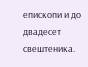епископи и до двадесет свештеника.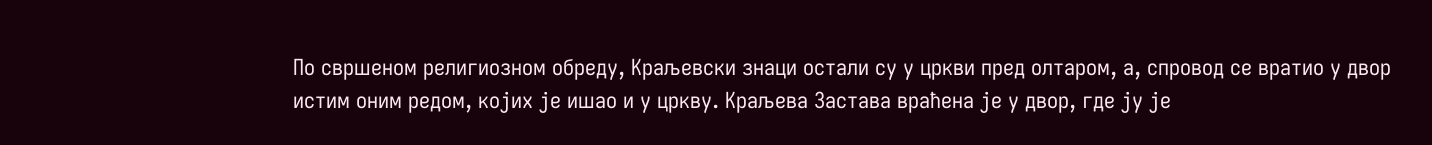По свршеном религиозном обреду, Краљевски знаци остали су у цркви пред олтаром, а, спровод се вратио у двор истим оним редом, којих је ишао и у цркву. Краљева Застава враћена је у двор, где ју је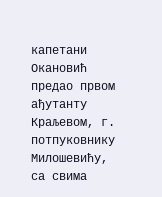капетани Окановић предао првом ађутанту Краљевом, г. потпуковнику Милошевићу, са свима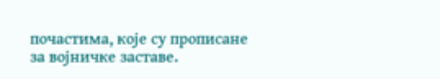почастима, које су прописане за војничке заставе.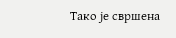Тако је свршена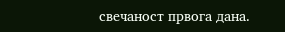свечаност првога дана.